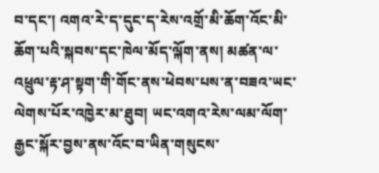བ་དང་། འགའ་རེ་ད་དུང་ད་རེས་འགྲོ་མི་ཆོག་འོང་མི་ཆོག་པའི་སྐབས་དང་ཁེལ་མོད་ལྐོག་ནས། མཚན་ལ་འཕྲུལ་རྟ་ཤ་སྟག་གི་གོང་ནས་ཕེབས་པས་ན་བཟའ་ཡང་ལེགས་པོར་འཁྱེར་མ་ཐུབ། ཡང་འགའ་རེས་ལམ་ལོག་རྒྱང་སྐོར་བྱས་ནས་འོང་བ་ཡིན་གསུངས་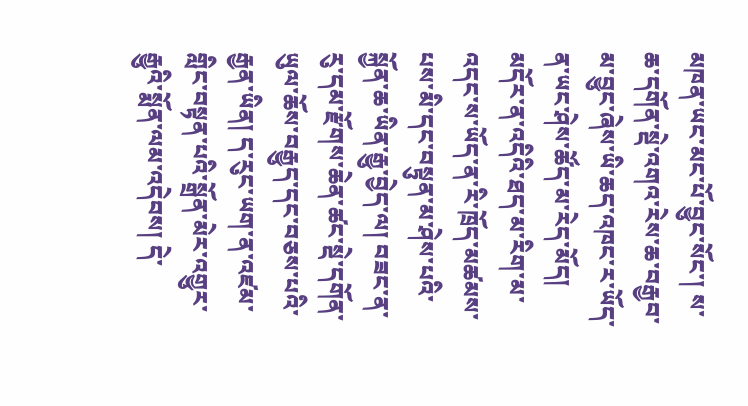མཁན་ཡང་མང་པོ་བྱུང་སོང་། ས་ཆ་དགོན་སྡེ་འགའ་རེས་ཆ་བརྒྱབ་མ་བྱུང་ཞེས་ཡི་ཆད་འཁང་ར་ཡོད་ན་ཡང་ཤེས་ཚོད་མ་རེད་མོད། མདོར་ན་འདིའི་ཐད་མ་རིག་མ་འདང་ས་ཡོད་ན་རི་ཁྲོད་མཚམས་པས་མི་དང་བསྟུན་མ་ཤེས་པའི་སྐྱོན་ཆ་ཡིན་རྒྱུ་བྱེད་ལ། བཟང་ན་རུ་དམ་རྫོགས་ཆེན་ཚང་སྡེ་དགོན་ཡུལ་ཆོས་བརྒྱུད་དང་བཅས་པའི་རྒྱན་ཡིན། ད་རུང་ཡག་ན་འཛམ་གླིང་བསྟན་པའི་སྒྲོན་མེར་འགྱུར་རྒྱུའི་སྨོན་ལམ་འདེབས། དེ་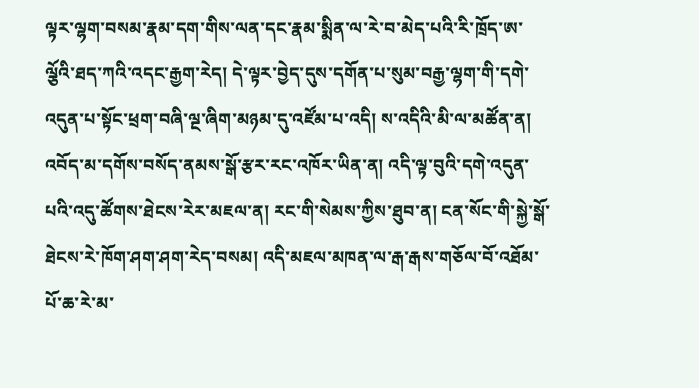ལྟར་ལྷག་བསམ་རྣམ་དག་གིས་ལན་དང་རྣམ་སྨིན་ལ་རེ་བ་མེད་པའི་རི་ཁྲོད་ཨ་ལྕོའི་ཐད་ཀའི་འདང་རྒྱག་རེད། དེ་ལྟར་བྱེད་དུས་དགོན་པ་སུམ་བརྒྱ་ལྷག་གི་དགེ་འདུན་པ་སྟོང་ཕྲག་བཞི་ལྔ་ཞིག་མཉམ་དུ་འཛོམ་པ་འདི། ས་འདིའི་མི་ལ་མཚོན་ན། འབོད་མ་དགོས་བསོད་ནམས་སྒོ་རྩར་རང་འཁོར་ཡིན་ན། འདི་ལྟ་བུའི་དགེ་འདུན་པའི་འདུ་ཚོགས་ཐེངས་རེར་མཇལ་ན། རང་གི་སེམས་ཀྱིས་ཐུབ་ན། ངན་སོང་གི་སྐྱེ་སྒོ་ཐེངས་རེ་ཁོག་ཤག་ཤག་རེད་བསམ། འདི་མཇལ་མཁན་ལ་རྒ་རྒས་གཅོལ་བོ་འཐོམ་པོ་ཆ་རེ་མ་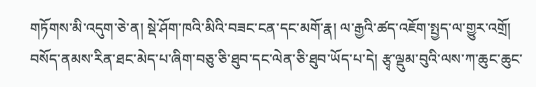གཏོགས་མི་འདུག་ཅེ་ན། སྡེ་ཤོག་ཁའི་མིའི་བཟང་ངན་དང་མགོ་རྣ། ལ་རྒྱའི་ཚད་འཇོག་སྤྱད་ལ་གྱུར་འགྲོ། བསོད་ནམས་རིན་ཐང་མེད་པ་ཞིག་བཅུ་ཅི་ཐུབ་དང་ལེན་ཅི་ཐུབ་ཡོད་པ་དེ། རྩྭ་ལྡུམ་བུའི་ལས་ཀ་ཆུང་ཆུང་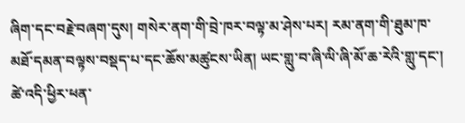ཞིག་དང་བརྗེ་བཞག་དུས། གསེར་ནག་གི་བྲེ་ཁར་བལྟ་མ་ཤེས་པར། རམ་ནག་གི་ཐུམ་ཁ་མཐོ་དམན་བལྟས་བསྡད་པ་དང་ཆོས་མཚུངས་ཡིན། ཡང་གླུ་བ་ཞི་ལི་ཞི་མོ་ཆ་རེའི་གླུ་དང་། ཚེ་འདི་ཕྱིར་ཕན་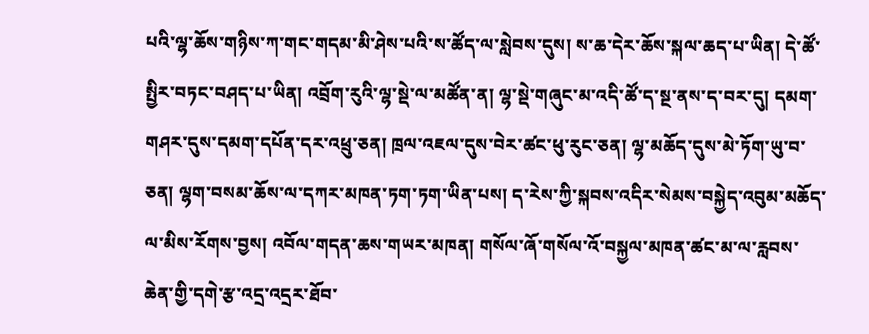པའི་ལྷ་ཆོས་གཉིས་ཀ་གང་གདམ་མི་ཤེས་པའི་ས་ཚོད་ལ་སླེབས་དུས། ས་ཆ་དེར་ཆོས་སྐལ་ཆད་པ་ཡིན། དེ་ཚོ་སྤྱིར་བཏང་བཤད་པ་ཡིན། འབྲོག་རུའི་ལྷ་སྡེ་ལ་མཚོན་ན། ལྷ་སྡེ་གཞུང་མ་འདི་ཚོ་ད་སྔ་ནས་ད་བར་དུ། དམག་གཤར་དུས་དམག་དཔོན་དར་འཕྲུ་ཅན། ཁྲལ་འཇལ་དུས་བེར་ཚང་ཕུ་རུང་ཅན། ལྷ་མཆོད་དུས་མེ་ཏོག་ཡུ་བ་ཅན། ལྷག་བསམ་ཆོས་ལ་དཀར་མཁན་ཏག་ཏག་ཡིན་པས། ད་རེས་ཀྱི་སྐབས་འདིར་སེམས་བསྐྱེད་འབུམ་མཆོད་ལ་མིས་རོགས་བྱས། འབོལ་གདན་ཆས་གཡར་མཁན། གསོལ་ཞོ་གསོལ་འོ་བསྐྱལ་མཁན་ཚང་མ་ལ་རླབས་ཆེན་གྱི་དགེ་རྩ་འདྲ་འདྲར་ཐོབ་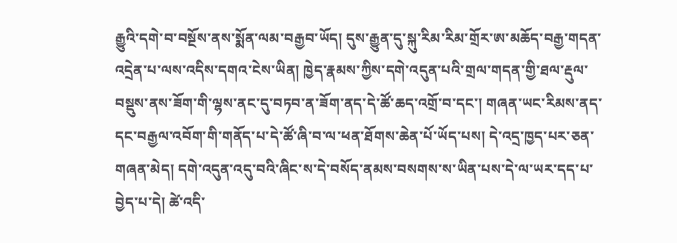རྒྱུའི་དགེ་བ་བསྔོས་ནས་སྨོན་ལམ་བརྒྱབ་ཡོད། དུས་རྒྱུན་དུ་སྐུ་རིམ་རིམ་གྲོར་ཨ་མཆོད་བརྒྱ་གདན་འདྲེན་པ་ལས་འདིས་དགའ་ངེས་ཡིན། ཁྱེད་རྣམས་ཀྱིས་དགེ་འདུན་པའི་གྲལ་གདན་གྱི་ཐལ་རྡུལ་བསྡུས་ནས་ཟོག་གི་ལྷས་ནང་དུ་བཏབ་ན་ཟོག་ནད་དེ་ཚོ་ཆད་འགྲོ་བ་དང་། གཞན་ཡང་རིམས་ནད་དང་བརྒྱལ་འབོག་གི་གནོད་པ་དེ་ཚོ་ཞི་བ་ལ་ཕན་ཐོགས་ཆེན་པོ་ཡོད་པས། དེ་འདྲ་ཁྱད་པར་ཅན་གཞན་མེད། དགེ་འདུན་འདུ་བའི་ཞིང་ས་དེ་བསོད་ནམས་བསགས་ས་ཡིན་པས་དེ་ལ་ཡར་དད་པ་བྱེད་པ་དེ། ཚེ་འདི་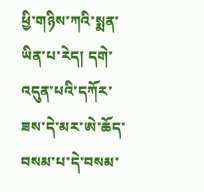ཕྱི་གཉིས་ཀའི་སྨན་ཡིན་པ་རེད། དགེ་འདུན་པའི་དཀོར་ཟས་དེ་མར་ཨེ་ཆོད་བསམ་པ་དེ་བསམ་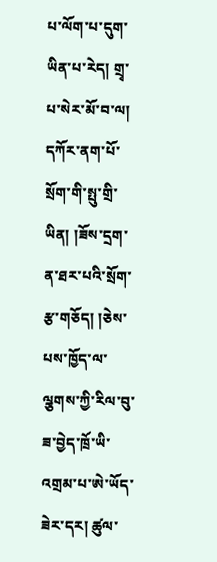པ་ལོག་པ་དུག་ཡིན་པ་རེད། གྲྭ་པ་སེར་མོ་བ་ལ། དཀོར་ནག་པོ་སྲོག་གི་སྤུ་གྲི་ཡིན། །ཟོས་དྲག་ན་ཐར་པའི་སྲོག་རྩ་གཅོད། །ཅེས་པས་ཁྱོད་ལ་ལྕགས་ཀྱི་རིལ་བུ་ཟ་བྱེད་ཁྲོ་ཡི་འགྲམ་པ་ཨེ་ཡོད་ཟེར་དར། ཚུལ་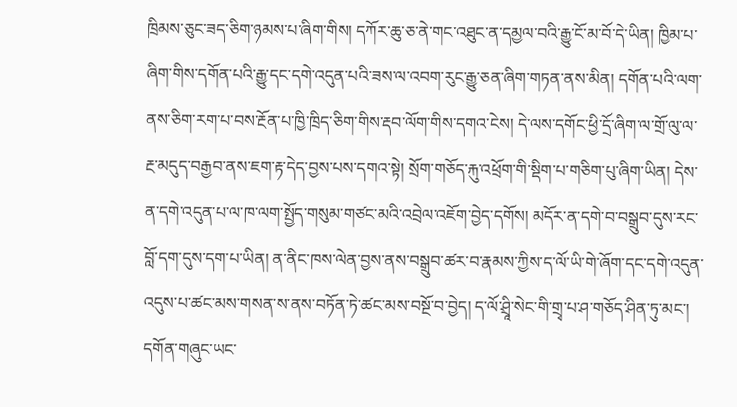ཁྲིམས་ཅུང་ཟད་ཅིག་ཉམས་པ་ཞིག་གིས། དཀོར་ཆུ་ཅ་ནེ་གང་འཐུང་ན་དམྱལ་བའི་རྒྱུ་ངོ་མ་བོ་དེ་ཡིན། ཁྱིམ་པ་ཞིག་གིས་དགོན་པའི་རྒྱུ་དང་དགེ་འདུན་པའི་ཟས་ལ་འབག་རུང་རྒྱུ་ཅན་ཞིག་གཏན་ནས་མིན། དགོན་པའི་ལག་ནས་ཅིག་རག་པ་བས་རྔོན་པ་ཁྱི་ཁྲིད་ཅིག་གིས་རྡབ་ལོག་གིས་དགའ་ངེས། དེ་ལས་དགོང་ཕྱི་དྲོ་ཞིག་ལ་གྲོ་ལུ་ལ་རྔ་མདུད་བརྒྱབ་ནས་ཇག་རྟ་དེད་བྱས་པས་དགའ་སྟེ། སྲོག་གཅོད་རྐུ་འཕྲོག་གི་སྡིག་པ་གཅིག་པུ་ཞིག་ཡིན། དེས་ན་དགེ་འདུན་པ་ལ་ཁ་ལག་སྤྱོད་གསུམ་གཙང་མའི་འབྲེལ་འཇོག་བྱེད་དགོས། མདོར་ན་དགེ་བ་བསྒྲུབ་དུས་རང་བློ་དག་དུས་དག་པ་ཡིན། ན་ནིང་ཁས་ལེན་བྱས་ནས་བསྒྲུབ་ཚར་བ་རྣམས་ཀྱིས་ད་ལོ་ཡི་གེ་ཞོག་དང་དགེ་འདུན་འདུས་པ་ཚང་མས་གསན་ས་ནས་བཏོན་ཏེ་ཚང་མས་བསྔོ་བ་བྱེད། ད་ལོ་ཤྲཱི་སེང་གི་གྲྭ་པ་ཤ་གཅོད་ཤིན་ཏུ་མང་། དགོན་གཞུང་ཡང་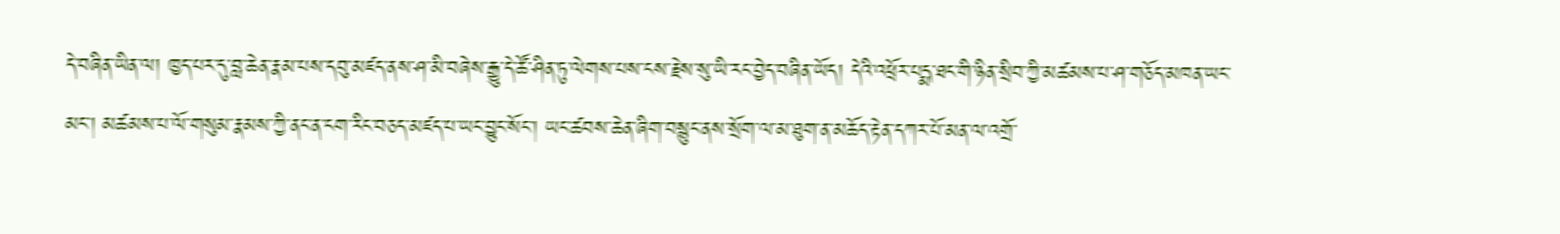དེ་བཞིན་ཡིན་ལ། ཁྱད་པར་དུ་བླ་ཆེན་རྣམ་པས་དབུ་མཛད་ནས་ཤ་མི་བཞེས་རྒྱུ་དེ་ཚོ་ཤིན་ཏུ་ལེགས་པས་ངས་རྗེས་སུ་ཡི་རང་བྱེད་བཞིན་ཡོད། དེའི་འཕྲོར་པདྨ་ཐང་གི་ཉིན་སྲིབ་ཀྱི་མཚམས་པ་ཤ་གཅོད་མཁན་ཡང་མང་། མཚམས་པ་ལོ་གསུམ་རྣམས་ཀྱི་ནང་ན་ངག་རིང་བཅད་མཛད་པ་ཡང་བྱུང་སོང་། ཡང་ཚབས་ཆེན་ཞིག་བསྙུང་ནས་སྲོག་ལ་མ་ཐུག་ན་མཆོད་རྟེན་དཀར་པོ་མན་ལ་འགྲོ་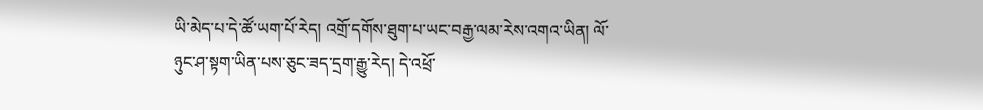ཡི་མེད་པ་དེ་ཚོ་ཡག་པོ་རེད། འགྲོ་དགོས་ཐུག་པ་ཡང་བརྒྱ་ལམ་རེས་འགའ་ཡིན། ལོ་ཉུང་ཤ་སྟག་ཡིན་པས་ཅུང་ཟད་དྲག་རྒྱུ་རེད། དེ་འཕྲོ་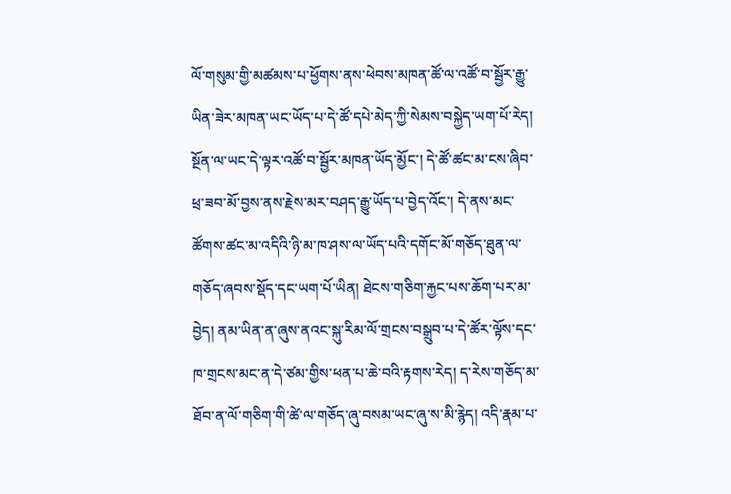ལོ་གསུམ་གྱི་མཚམས་པ་ཕྱོགས་ནས་ཕེབས་མཁན་ཚོ་ལ་འཚོ་བ་སྦྱོར་རྒྱུ་ཡིན་ཟེར་མཁན་ཡང་ཡོད་པ་དེ་ཚོ་དཔེ་མེད་ཀྱི་སེམས་བསྐྱེད་ཡག་པོ་རེད། སྔོན་ལ་ཡང་དེ་ལྟར་འཚོ་བ་སྦྱོར་མཁན་ཡོད་མྱོང་། དེ་ཚོ་ཚང་མ་ངས་ཞིབ་ཕྲ་ཟབ་མོ་བྱས་ནས་རྗེས་མར་བཤད་རྒྱུ་ཡོད་པ་བྱེད་འོང་། དེ་ནས་མང་ཚོགས་ཚང་མ་འདིའི་ཉི་མ་ཁ་ཤས་ལ་ཡོད་པའི་དགོང་མོ་གཅོད་ཐུན་ལ་གཅོད་ཞབས་སྡོད་དང་ཡག་པོ་ཡིན། ཐེངས་གཅིག་རྐྱང་པས་ཆོག་པར་མ་བྱེད། ནམ་ཡིན་ན་ཞུས་ནའང་སྐུ་རིམ་ལོ་གྲངས་བསྒྲུབ་པ་དེ་ཚོར་ལྟོས་དང་ཁ་གྲངས་མང་ན་དེ་ཙམ་གྱིས་ཕན་པ་ཆེ་བའི་རྟགས་རེད། ད་རེས་གཅོད་མ་ཐོབ་ན་ལོ་གཅིག་གི་ཚེ་ལ་གཅོད་ཞུ་བསམ་ཡང་ཞུ་ས་མི་རྙེད། འདི་རྣམ་པ་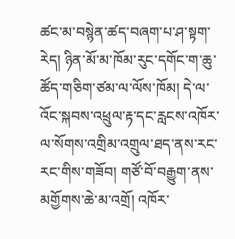ཚང་མ་བསྙེན་ཚད་བཞག་པ་ཤ་སྟག་རེད། ཉིན་མོ་མ་ཁོམ་རུང་དགོང་ག་ཆུ་ཚོད་གཅིག་ཙམ་ལ་ལོས་ཁོམ། དེ་ལ་འོང་སྐབས་འཕྲུལ་རྟ་དང་རླངས་འཁོར་ལ་སོགས་འགྲིམ་འགྲུལ་ཐད་ནས་རང་རང་གིས་གཟོབ། གཙོ་བོ་བརྒྱུག་ནས་མགྱོགས་ཆེ་མ་འགྲོ། འཁོར་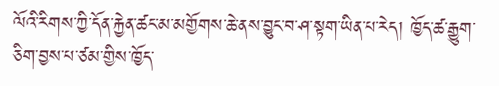ལོའི་རིགས་ཀྱི་དོན་རྐྱེན་ཚང་མ་མགྱོགས་ཆེ་ནས་བྱུང་བ་ཤ་སྟག་ཡིན་པ་རེད། ཁྱོད་ཚ་རྒྱུག་ཅིག་བྱས་པ་ཙམ་གྱིས་ཁྱོད་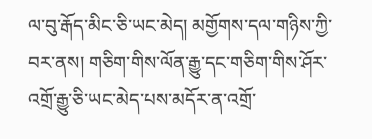ལ་བུ་རྒོད་མིང་ཅི་ཡང་མེད། མགྱོགས་དལ་གཉིས་ཀྱི་བར་ནས། གཅིག་གིས་ལོན་རྒྱུ་དང་གཅིག་གིས་ཤོར་འགྲོ་རྒྱུ་ཅི་ཡང་མེད་པས་མདོར་ན་འགྲོ་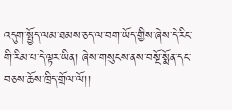འདུག་སྤྱོད་ལམ་ཐམས་ཅད་ལ་བག་ཡོད་གྱིས་ཞེས་དེ་རིང་གི་རིམ་པ་དེ་ལྟར་ཡིན། ཞེས་གསུངས་ནས་བསྔོ་སྨོན་དང་བཅས་ཆོས་ཁྲིད་གྲོལ་ལོ།།